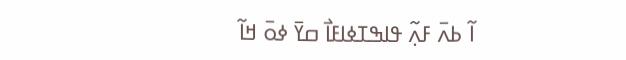ߊ߬ ߕߍ߫ ߓߍ߲߬ ߟߊߒߠߦߊߓߊ߯ ߛߌ߫ ߦߋ߫ ߞߊ߬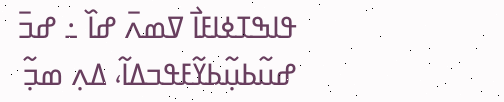ߟߊߒߠߦߊߓߊ߯ ߜߘߍ߫ ߝߊ߰ ߸ ߝߏ߫ ߝߎ߬ߕߎ߲߬ߕߌ߬ߓߟߏߡߊ߬، ߡߍ߲ ߘߏ߲߬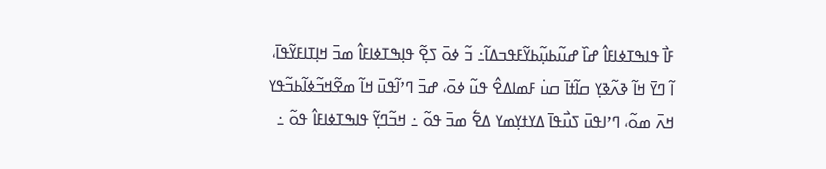ߓߊ߯ ߟߊߒߠߦߊߓߊ߮ ߝߊ߰ ߝߎ߬ߕߎ߲߬ߕߌ߬ߓߟߏߡߊ߬߸ ߏ߬ ߦߋ߫ ߖߐ߲߬ ߟߊ߲ߒߠߦߊߓߊ߮ ߘߏ߫ ߞߊ߲ߠߊߓߌ߬ߟߊ߫، ߊ߬ ߣߌ߫ ߞߊ߬ ߢߍ߬ߢߌ߲ ߛߊ߬ߙߊ߫ ߛߎ߭ ߓߘߊߡߐ߮ ߟߎ߬ ߦߋ߫، ߝߏ߫ ߣߴߊ߬ߟߎ߫ ߞߊ߬ ߘߐ߬ߞߏ߬ߦߊ߬ߕߏ߬ߟߌ ߞߍ߫ ߘߋ߬، ߣߴߊߟߎ߫ ߖߎ߯ߟߊ߫ ߡߌߙߌ߲ߘߌ ߡߐ߱ ߘߏ߫ ߟߋ߬ ߸ ߞߏ߬ߣߌ߲߬ ߟߊߒߠߦߊߓߊ߮ ߟߋ߬ ߸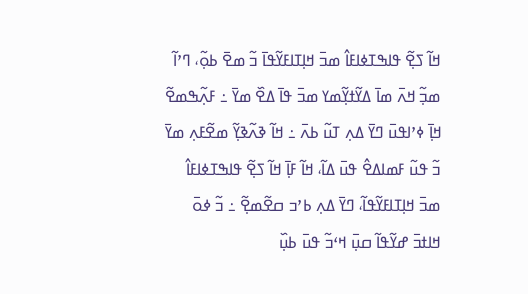ߞߊ߬ ߖߐ߲߬ ߟߊߒߠߦߊߓߊ߮ ߘߏ߫ ߞߊ߲ߠߊߓߌ߬ߟߊ߫ ߏ߬ ߘߐ߫ ߕߋ߲߬، ߣߴߊ߬ ߘߏ߲߬ ߞߍ߫ ߘߊ߫ ߡߌ߬ߙߌ߲߬ߘߌ ߘߏ߫ ߟߊ߫ ߡߐ߰ ߘߌ߫ ߸ ߓߍ߲߬ߒߘߐ߬ ߞߊ߲߫ ߦߴߊߟߎ߫ ߣߌ߫ ߡߍ߲ ߠߎ߬ ߕߍ߫ ߸ ߞߊ߬ ߢߍ߬ߢߌ߲߬ ߘߐ߬ߓߍ߲ ߘߌ߫ ߏ߬ ߟߎ߬ ߓߘߊߡߐ߮ ߟߎ߫ ߡߊ߬، ߞߊ߬ ߓߊ߲߫ ߞߊ߬ ߖߐ߲߬ ߟߊߒߠߦߊߓߊ߮ ߘߏ߫ ߞߊ߲ߠߊߓߌ߬ߟߊ߬، ߣߌ߫ ߡߍ߲ ߕߴߏ ߛߐ߬ߘߐ߲߬ ߸ ߏ߬ ߦߋ߫ ߞߊߙߏ߫ ߝߌ߬ߟߊ߬ ߛߎ߲߫ ߞߵߏ߬ ߟߎ߫ ߕߎ߲߰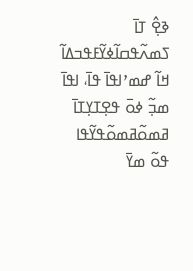ߢߐ߲߮ ߠߊ߫ ߖߘߍ߬ߟߛߊ߬ߦߌ߬ߓߟߏߡߊ߬ ߞߊ߬ ߝߘߴߊߟߊ߫ ߟߊ߫، ߊߟߊ߫ ߘߏ߲߬ ߦߋ߫ ߟߐ߲ߠߌ߲ߠߊ߫ ߥߘߋ߬ߥߘߋ߬ߟߌ߬ߟߊ ߟߋ߬ ߘߌ߫